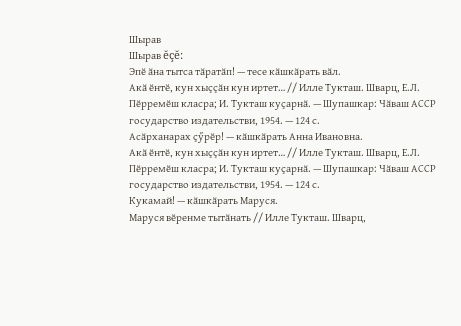Шырав
Шырав ĕçĕ:
Эпӗ ӑна тытса тӑратӑп! — тесе кӑшкӑрать вӑл.
Акӑ ӗнтӗ, кун хыҫҫӑн кун иртет… // Илле Тукташ. Шварц, Е.Л. Пӗрремӗш класра; И. Тукташ куҫарнӑ. — Шупашкар: Чӑваш АССР государство издательстви, 1954. — 124 с.
Асӑрханарах ҫӳрӗр! — кӑшкӑрать Анна Ивановна.
Акӑ ӗнтӗ, кун хыҫҫӑн кун иртет… // Илле Тукташ. Шварц, Е.Л. Пӗрремӗш класра; И. Тукташ куҫарнӑ. — Шупашкар: Чӑваш АССР государство издательстви, 1954. — 124 с.
Кукамай! — кӑшкӑрать Маруся.
Маруся вӗренме тытӑнать // Илле Тукташ. Шварц,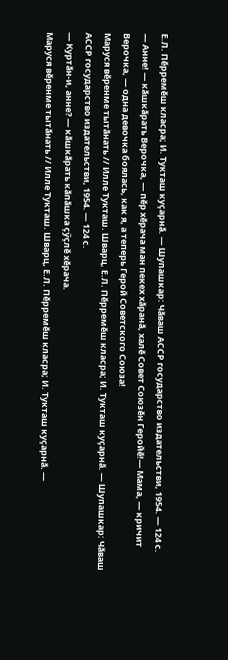Е.Л. Пӗрремӗш класра; И. Тукташ куҫарнӑ. — Шупашкар: Чӑваш АССР государство издательстви, 1954. — 124 с.
— Анне! — кӑшкӑрать Верочка, — пӗр хӗрача ман пекех хӑранӑ, халӗ Совет Союзӗн Геройӗ!— Мама, — кричит Верочка, — одна девочка боялась, как я, а теперь Герой Советского Союза!
Маруся вӗренме тытӑнать // Илле Тукташ. Шварц, Е.Л. Пӗрремӗш класра; И. Тукташ куҫарнӑ. — Шупашкар: Чӑваш АССР государство издательстви, 1954. — 124 с.
— Куртӑн-и, анне? — кӑшкӑрать кӑпӑшка ҫӳҫлӗ хӗрача.
Маруся вӗренме тытӑнать // Илле Тукташ. Шварц, Е.Л. Пӗрремӗш класра; И. Тукташ куҫарнӑ. —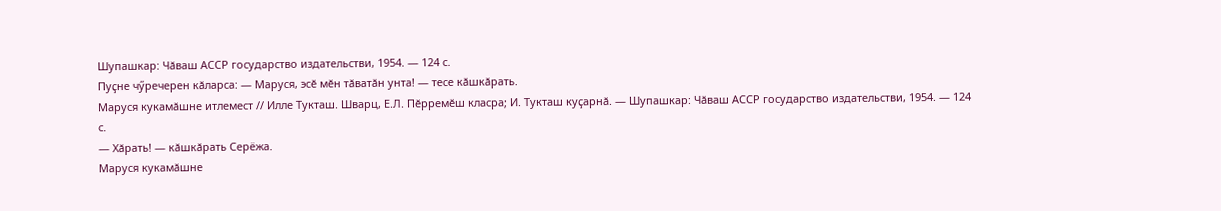Шупашкар: Чӑваш АССР государство издательстви, 1954. — 124 с.
Пуҫне чӳречерен кӑларса: — Маруся, эсӗ мӗн тӑватӑн унта! — тесе кӑшкӑрать.
Маруся кукамӑшне итлемест // Илле Тукташ. Шварц, Е.Л. Пӗрремӗш класра; И. Тукташ куҫарнӑ. — Шупашкар: Чӑваш АССР государство издательстви, 1954. — 124 с.
— Хӑрать! — кӑшкӑрать Серёжа.
Маруся кукамӑшне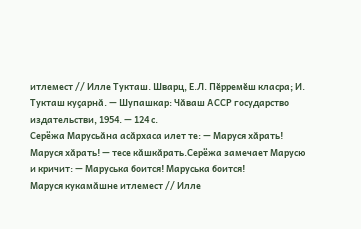итлемест // Илле Тукташ. Шварц, Е.Л. Пӗрремӗш класра; И. Тукташ куҫарнӑ. — Шупашкар: Чӑваш АССР государство издательстви, 1954. — 124 с.
Серёжа Марусьӑна асӑрхаса илет те: — Маруся хӑрать! Маруся хӑрать! — тесе кӑшкӑрать.Серёжа замечает Марусю и кричит: — Маруська боится! Маруська боится!
Маруся кукамӑшне итлемест // Илле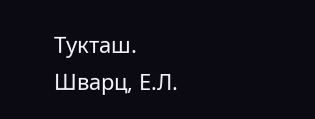Тукташ. Шварц, Е.Л.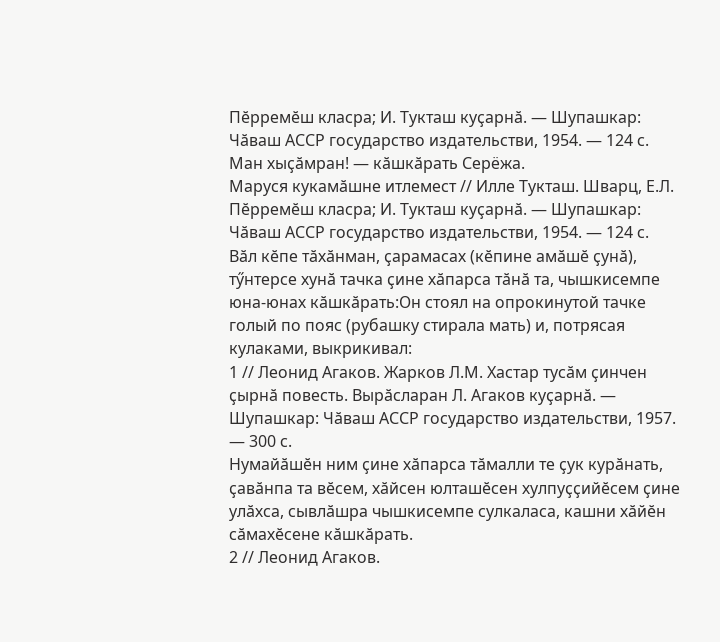Пӗрремӗш класра; И. Тукташ куҫарнӑ. — Шупашкар: Чӑваш АССР государство издательстви, 1954. — 124 с.
Ман хыҫӑмран! — кӑшкӑрать Серёжа.
Маруся кукамӑшне итлемест // Илле Тукташ. Шварц, Е.Л. Пӗрремӗш класра; И. Тукташ куҫарнӑ. — Шупашкар: Чӑваш АССР государство издательстви, 1954. — 124 с.
Вӑл кӗпе тӑхӑнман, ҫарамасах (кӗпине амӑшӗ ҫунӑ), тӳнтерсе хунӑ тачка ҫине хӑпарса тӑнӑ та, чышкисемпе юна-юнах кӑшкӑрать:Он стоял на опрокинутой тачке голый по пояс (рубашку стирала мать) и, потрясая кулаками, выкрикивал:
1 // Леонид Агаков. Жарков Л.М. Хастар тусӑм ҫинчен ҫырнӑ повесть. Вырӑсларан Л. Агаков куҫарнӑ. — Шупашкар: Чӑваш АССР государство издательстви, 1957. — 300 с.
Нумайӑшӗн ним ҫине хӑпарса тӑмалли те ҫук курӑнать, ҫавӑнпа та вӗсем, хӑйсен юлташӗсен хулпуҫҫийӗсем ҫине улӑхса, сывлӑшра чышкисемпе сулкаласа, кашни хӑйӗн сӑмахӗсене кӑшкӑрать.
2 // Леонид Агаков.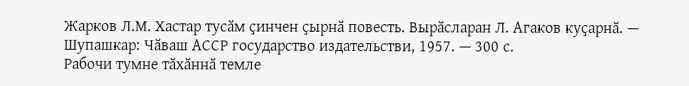Жарков Л.М. Хастар тусӑм ҫинчен ҫырнӑ повесть. Вырӑсларан Л. Агаков куҫарнӑ. — Шупашкар: Чӑваш АССР государство издательстви, 1957. — 300 с.
Рабочи тумне тӑхӑннӑ темле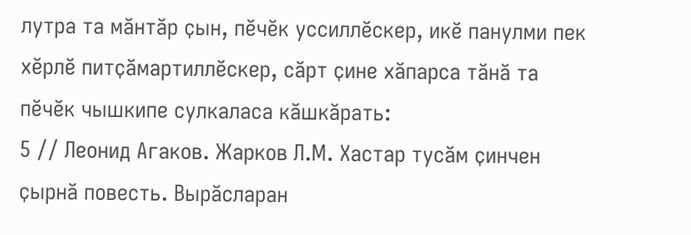лутра та мӑнтӑр ҫын, пӗчӗк уссиллӗскер, икӗ панулми пек хӗрлӗ питҫӑмартиллӗскер, сӑрт ҫине хӑпарса тӑнӑ та пӗчӗк чышкипе сулкаласа кӑшкӑрать:
5 // Леонид Агаков. Жарков Л.М. Хастар тусӑм ҫинчен ҫырнӑ повесть. Вырӑсларан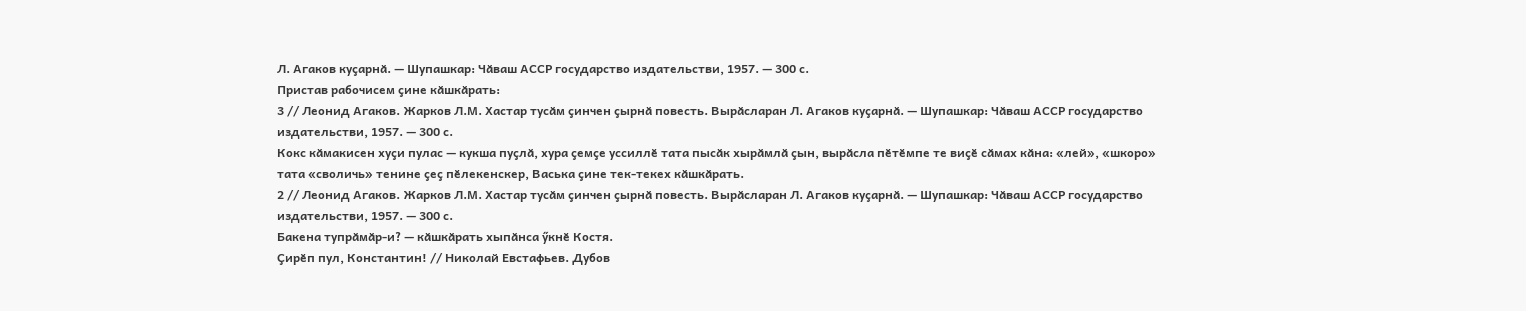Л. Агаков куҫарнӑ. — Шупашкар: Чӑваш АССР государство издательстви, 1957. — 300 с.
Пристав рабочисем ҫине кӑшкӑрать:
3 // Леонид Агаков. Жарков Л.М. Хастар тусӑм ҫинчен ҫырнӑ повесть. Вырӑсларан Л. Агаков куҫарнӑ. — Шупашкар: Чӑваш АССР государство издательстви, 1957. — 300 с.
Кокс кӑмакисен хуҫи пулас — кукша пуҫлӑ, хура ҫемҫе уссиллӗ тата пысӑк хырӑмлӑ ҫын, вырӑсла пӗтӗмпе те виҫӗ сӑмах кӑна: «лей», «шкоро» тата «своличь» тенине ҫеҫ пӗлекенскер, Васька ҫине тек-текех кӑшкӑрать.
2 // Леонид Агаков. Жарков Л.М. Хастар тусӑм ҫинчен ҫырнӑ повесть. Вырӑсларан Л. Агаков куҫарнӑ. — Шупашкар: Чӑваш АССР государство издательстви, 1957. — 300 с.
Бакена тупрӑмӑр-и? — кӑшкӑрать хыпӑнса ӳкнӗ Костя.
Ҫирӗп пул, Константин! // Николай Евстафьев. Дубов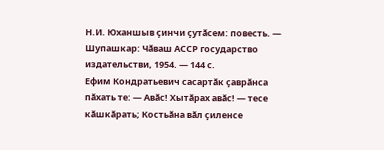Н.И. Юханшыв ҫинчи ҫутӑсем: повесть. — Шупашкар: Чӑваш АССР государство издательстви, 1954. — 144 с.
Ефим Кондратьевич сасартӑк ҫаврӑнса пӑхать те: — Авӑс! Хытӑрах авӑс! — тесе кӑшкӑрать; Костьӑна вӑл ҫиленсе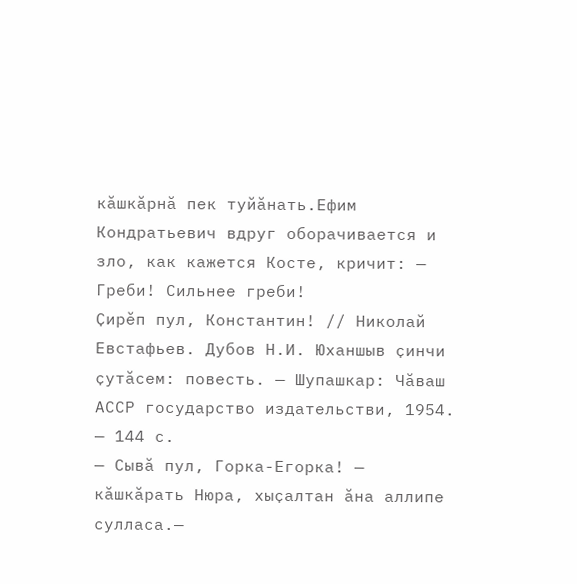кӑшкӑрнӑ пек туйӑнать.Ефим Кондратьевич вдруг оборачивается и зло, как кажется Косте, кричит: — Греби! Сильнее греби!
Ҫирӗп пул, Константин! // Николай Евстафьев. Дубов Н.И. Юханшыв ҫинчи ҫутӑсем: повесть. — Шупашкар: Чӑваш АССР государство издательстви, 1954. — 144 с.
— Сывӑ пул, Горка-Егорка! — кӑшкӑрать Нюра, хыҫалтан ӑна аллипе сулласа.—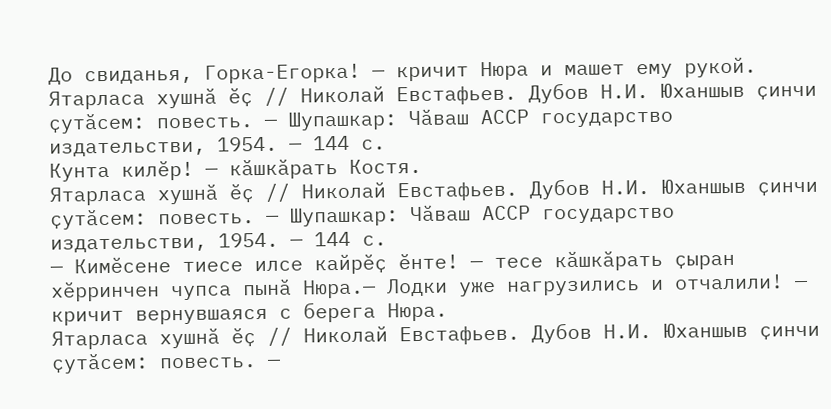До свиданья, Горка-Егорка! — кричит Нюра и машет ему рукой.
Ятарласа хушнӑ ӗҫ // Николай Евстафьев. Дубов Н.И. Юханшыв ҫинчи ҫутӑсем: повесть. — Шупашкар: Чӑваш АССР государство издательстви, 1954. — 144 с.
Кунта килӗр! — кӑшкӑрать Костя.
Ятарласа хушнӑ ӗҫ // Николай Евстафьев. Дубов Н.И. Юханшыв ҫинчи ҫутӑсем: повесть. — Шупашкар: Чӑваш АССР государство издательстви, 1954. — 144 с.
— Кимӗсене тиесе илсе кайрӗҫ ӗнте! — тесе кӑшкӑрать ҫыран хӗрринчен чупса пынӑ Нюра.— Лодки уже нагрузились и отчалили! — кричит вернувшаяся с берега Нюра.
Ятарласа хушнӑ ӗҫ // Николай Евстафьев. Дубов Н.И. Юханшыв ҫинчи ҫутӑсем: повесть. —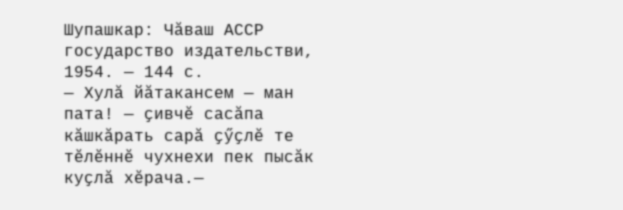Шупашкар: Чӑваш АССР государство издательстви, 1954. — 144 с.
— Хулӑ йӑтакансем — ман пата! — ҫивчӗ сасӑпа кӑшкӑрать сарӑ ҫӳҫлӗ те тӗлӗннӗ чухнехи пек пысӑк куҫлӑ хӗрача.—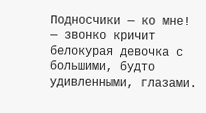Подносчики — ко мне! — звонко кричит белокурая девочка с большими, будто удивленными, глазами.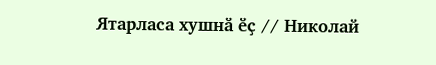Ятарласа хушнӑ ӗҫ // Николай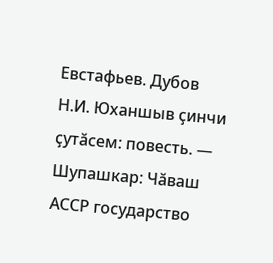Евстафьев. Дубов Н.И. Юханшыв ҫинчи ҫутӑсем: повесть. — Шупашкар: Чӑваш АССР государство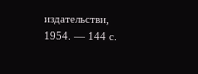издательстви, 1954. — 144 с.